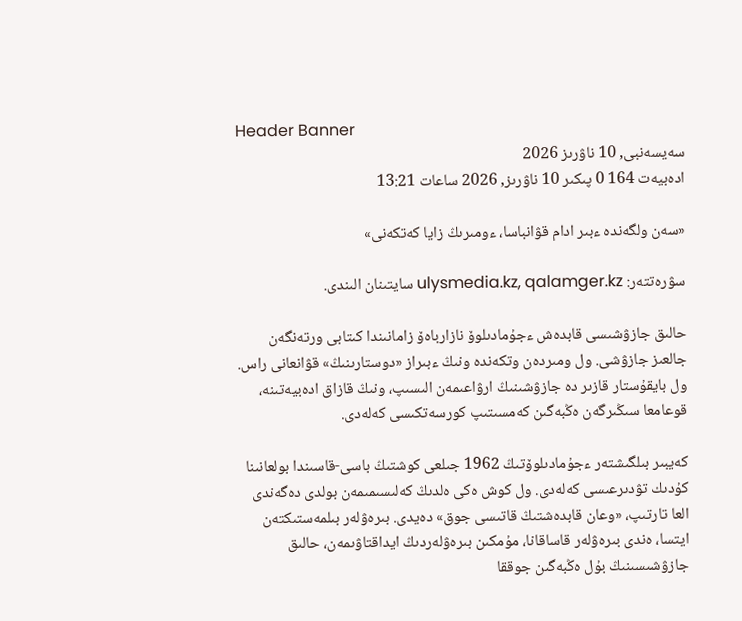Header Banner
سەيسەنبى, 10 ناۋرىز 2026
ادەبيەت 164 0 پىكىر 10 ناۋرىز, 2026 ساعات 13:21

«سەن ولگەندە ءبىر ادام قۋانباسا، ءومىرىڭ زايا كەتكەنى»

سۋرەتتەر: ulysmedia.kz, qalamger.kz سايتىنان الىندى.

حالىق جازۋشىسى قابدەش ءجۇمادىلوۆ نازارباەۆ زامانىندا كىتابى ورتەنگەن جالعىز جازۋشى. ول ومىردەن وتكەندە ونىڭ ءبىراز «دوستارىنىڭ» قۋانعانى راس. ول بايقۇستار قازىر دە جازۋشىنىڭ ارۋاعىمەن الىسىپ، ونىڭ قازاق ادەبيەتىنە، قوعامعا سىڭىرگەن ەڭبەگىن كەمسىتىپ كورسەتكىسى كەلەدى.

كەيبىر بىلگىشتەر ءجۇمادىلوۆتىڭ 1962 جىلعى كوشتىڭ باسى-قاسىندا بولعانىنا كۇدىك تۋدىرعىسى كەلەدى. ول كوش ەكى ەلدىڭ كەلىسىمىمەن بولدى دەگەندى العا تارتىپ، «وعان قابدەشتىڭ قاتىسى جوق» دەيدى. بىرەۋلەر بىلمەستىكتەن ايتسا، ەندى بىرەۋلەر قاساقانا، مۇمكىن بىرەۋلەردىڭ ايداقتاۋىمەن، حالىق جازۋشىسىنىڭ بۇل ەڭبەگىن جوققا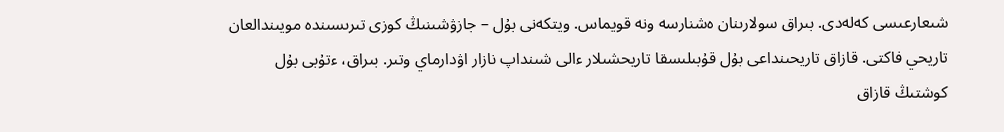شىعارعىسى كەلەدى. بىراق سولارىنان ەشنارسە ونە قويماس. ويتكەنى بۇل – جازۋشىنىڭ كوزى تىرىسىندە مويىندالعان تاريحي فاكتى. قازاق تاريحىنداعى بۇل قۇبىلىسقا تاريحشىلار ءالى شىنداپ نازار اۋدارماي وتىر. بىراق، ءتۇبى بۇل كوشتىڭ قازاق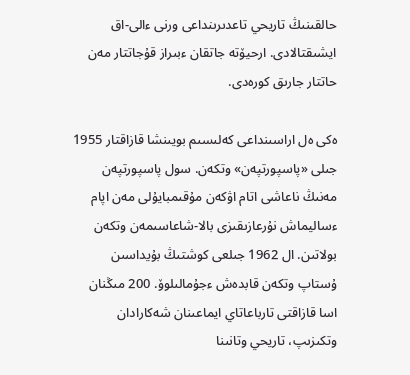حالقىنىڭ تاريحي تاعدىرىنداعى ورنى ءالى-اق ايشىقتالادى. ارحيۆتە جاتقان ءبىراز قۇجاتتار مەن حاتتار جارىق كورەدى.

ەكى ەل اراسىنداعى كەلىسىم بويىنشا قازاقتار 1955 جىلى «پاسپورتپەن» وتكەن. سول پاسپورتپەن مەنىڭ ناعاشى اتام اۋكەن مۇقىمبايۇلى مەن اپام ءساليماش نۇرعازىقىزى بالا-شاعاسىمەن وتكەن بولاتىن. ال 1962 جىلعى كوشتىڭ بۇيداسىن ۇستاپ وتكەن قابدەش ءجۇمالىلوۆ. 200 مىڭنان اسا قازاقتى تارباعاتاي ايماعىنان شەكارادان وتكىزىپ، تاريحي وتانىنا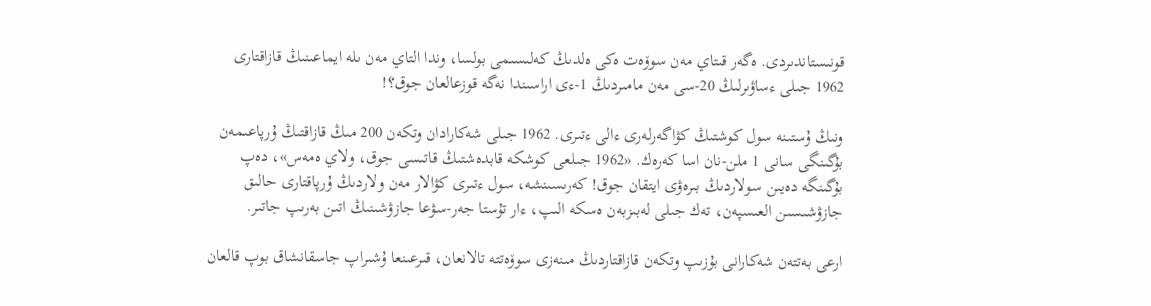قونىستاندىردى. ەگەر قىتاي مەن سوۆەت ەكى ەلدىڭ كەلىسىمى بولسا، وندا التاي مەن ىلە ايماعىنىڭ قازاقتارى 1962 جىلى ءساۋىرلىڭ 20-سى مەن مامىردىڭ 1-ءى اراسىندا نەگە قوزعالعان جوق؟!

ونىڭ ۇستىنە سول كوشتىڭ كۋاگەرلەرى ءالى ءتىرى. 1962 جىلى شەكارادان وتكەن 200 مىڭ قازاقتىڭ ۇرپاعىمەن بۇگىنگى سانى 1 ملن-نان اسا كەرەك. «1962 جىلعى كوشكە قابدەشتىڭ قاتىسى جوق، ولاي ەمەس»، دەپ بۇگىنگە دەيىن سولاردىڭ بىرەۋى ايتقان جوق! كەرىسىنشە، سول ءتىرى كۋالار مەن ولاردىڭ ۇرپاقتارى حالىق جازۋشىسىن العىسپەن، تەك جىلى لەبىزبەن ەسكە الىپ، ءار تۇستا جەر-سۋعا جازۋشىنىڭ اتىن بەرىپ جاتىر.

ارعى بەتتەن شەكارانى بۇزىپ وتكەن قازاقتاردىڭ مىنەزى سوۆەتتە تالانعان، قىرعىنعا ۇشىراپ جاسقانشاق بوپ قالعان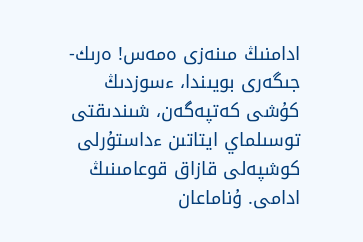ادامنىڭ مىنەزى ەمەس! ەرىك-جىگەرى بويىندا، ءسوزدىڭ كۇشى كەتپەگەن، شىندىقتى توسىلماي ايتاتىن ءداستۇرلى كوشپەلى قازاق قوعامىنىڭ ادامى. ۇناماعان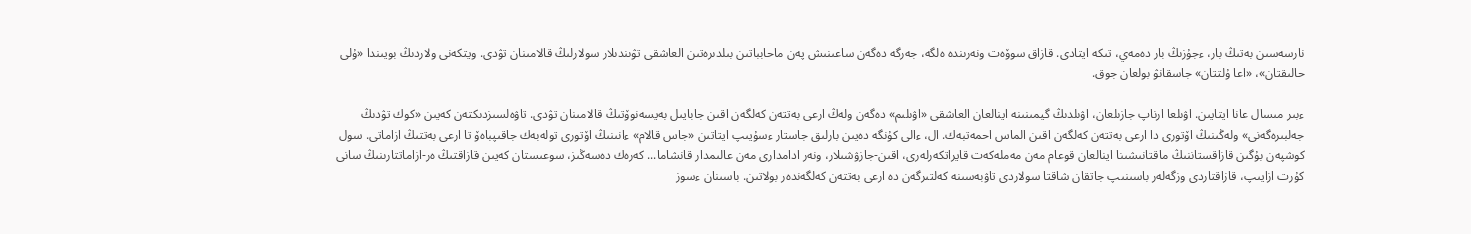نارسەسىن بەتىڭ بار، ءجۇزىڭ بار دەمەي، تىكە ايتادى. قازاق سوۆەت ونەرىندە ەلگە، جەرگە دەگەن ساعىنىش پەن ماحابباتىن بىلدىرەتىن العاشقى تۋىندىلار سولارلىڭ قالامىنان تۋدى. ويتكەنى ولاردىڭ بويىندا «ۇلى حالىقتان»، «اعا ۇلتتان» جاسقانۋ بولعان جوق.

ءبىر مىسال عانا ايتايىن. اۋىلعا ارناپ جازىلعان، اۋىلدىڭ گيمىنىنە اينالعان العاشقى «اۋىلىم» دەگەن ولەڭ ارعى بەتتەن كەلگەن اقىن جابايىل بەيسەنوۆتىڭ قالامىنان تۋدى. تاۋەلسىزدىكتەن كەيىن «كوك تۋدىڭ جەلبىرەگەنى» ولەڭىنىڭ اۆتورى دا ارعى بەتتەن كەلگەن اقىن الماس احمەتبەك. ال، ءالى كۇنگە دەيىن بارلىق جاستار ءسۇيىپ ايتاتىن «جاس قالام» ءانىنىڭ اۆتورى تولەبەك جاقىپباەۆ تا ارعى بەتتىڭ ازاماتى. سول كوشپەن بۇگىن قازاقستاننىڭ ماقتانىشىنا اينالعان قوعام مەن مەملەكەت قايراتكەرلەرى، اقىن-جازۋشىلار، ونەر ادامدارى مەن عالىمدار قانشاما... كەرەك دەسەڭىز، سوعىستان كەيىن قازاقتىڭ ەر-ازاماتتارىنىڭ سانى كۇرت ازايىپ، قازاقتاردى وزگەلەر باسىنىپ جاتقان شاقتا سولاردى تاۋبەسىنە كەلتىرگەن دە ارعى بەتتەن كەلگەندەر بولاتىن. باسىنان ءسوز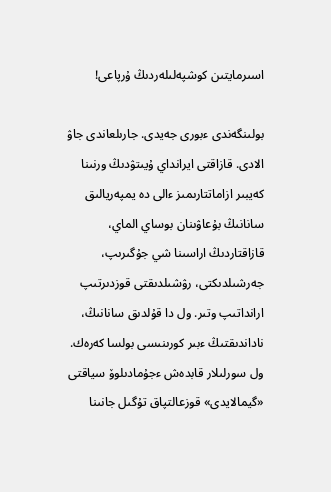اسىرمايتىن كوشپەلىلەردىڭ ۇرپاعى!

بولىنگەندى ءبورى جەيدى. جارىلعاندى جاۋ الادى. قازاقتى ايرانداي ۇيىتۋدىڭ ورنىنا كەيبىر ازاماتتارىمىز ءالى دە يمپەريالىق سانانىڭ بۇعاۋىنان بوساي الماي، قازاقتاردىڭ اراسىنا شي جۇگىرىپ، جەرشىلدىكتى، رۋشىلدىقتى قوزدىرتىپ ارانداتىپ وتىر. ول دا قۇلدىق سانانىڭ، ناداندىقتىڭ ءبىر كورىنىسى بولسا كەرەك. ول سورلىلار قابدەش ءجۇمادىلوۆ سياقتى «گيمالايدى» قوزعالتپاق تۇگىل جانىنا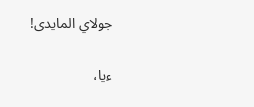جولاي المايدى!

ءيا،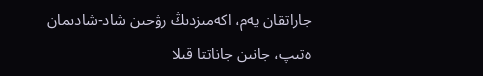جاراتقان يەم، اكەمىزدىڭ رۋحىن شاد-شادىمان ەتىپ، جانىن جاناتتا قىلا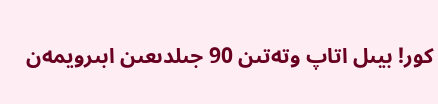كور! بيىل اتاپ وتەتىن 90 جىلدىعىن ابىرويمەن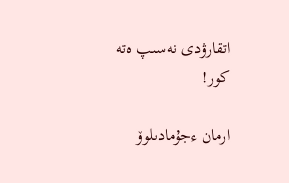اتقارۋدى نەسىپ ەتە كور!

ارمان ءجۇمادىلوۆ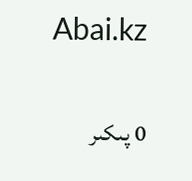Abai.kz

0 پىكىر